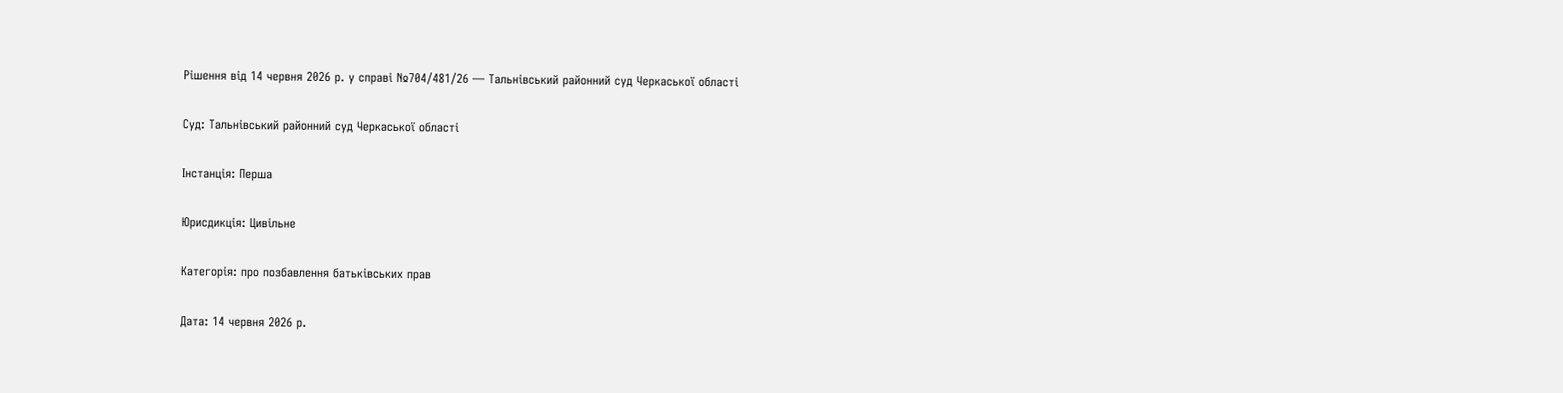Рішення від 14 червня 2026 р. у справі №704/481/26 — Тальнівський районний суд Черкаської області

Суд: Тальнівський районний суд Черкаської області

Інстанція: Перша

Юрисдикція: Цивільне

Категорія: про позбавлення батьківських прав

Дата: 14 червня 2026 р.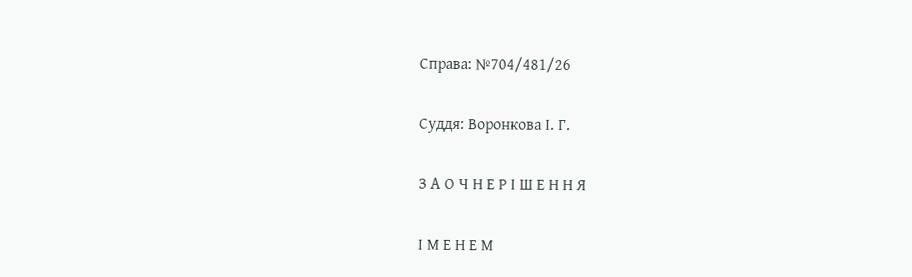Справа: №704/481/26

Суддя: Воронкова І. Г.

З А О Ч Н Е Р І Ш Е Н Н Я

І М Е Н Е М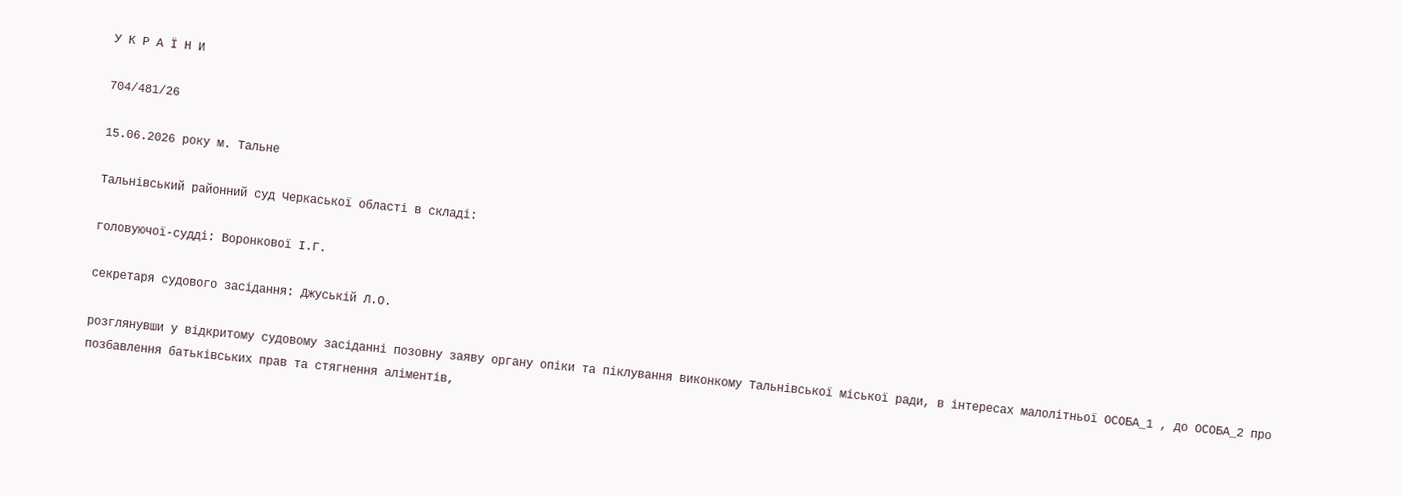У К Р А Ї Н И

704/481/26

15.06.2026 року м. Тальне

Тальнівський районний суд Черкаської області в складі:

головуючої-судді: Воронкової І.Г.

секретаря судового засідання: Джуській Л.О.

розглянувши у відкритому судовому засіданні позовну заяву органу опіки та піклування виконкому Тальнівської міської ради, в інтересах малолітньої ОСОБА_1 , до ОСОБА_2 про позбавлення батьківських прав та стягнення аліментів,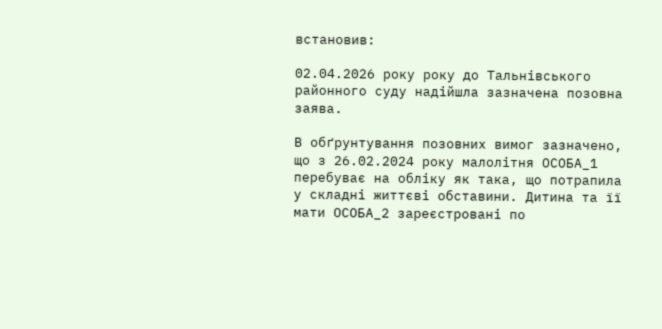встановив:

02.04.2026 року року до Тальнівського районного суду надійшла зазначена позовна заява.

В обґрунтування позовних вимог зазначено, що з 26.02.2024 року малолітня ОСОБА_1 перебуває на обліку як така, що потрапила у складні життєві обставини. Дитина та її мати ОСОБА_2 зареєстровані по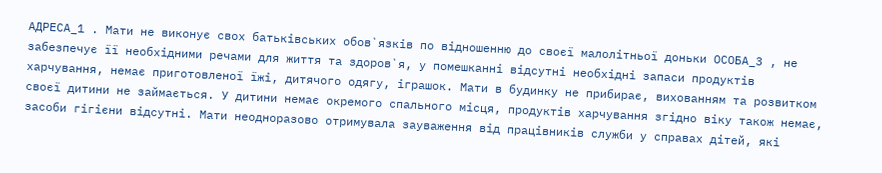АДРЕСА_1 . Мати не виконує свох батьківських обов`язків по відношенню до своєї малолітньої доньки ОСОБА_3 , не забезпечує її необхідними речами для життя та здоров`я, у помешканні відсутні необхідні запаси продуктів харчування, немає приготовленої їжі, дитячого одягу, іграшок. Мати в будинку не прибирає, вихованням та розвитком своєї дитини не займається. У дитини немає окремого спального місця, продуктів харчування згідно віку також немає, засоби гігієни відсутні. Мати неодноразово отримувала зауваження від працівників служби у справах дітей, які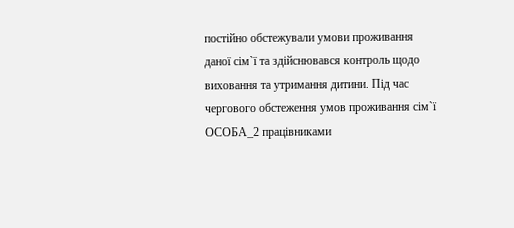постійно обстежували умови проживання даної сім`ї та здійснювався контроль щодо виховання та утримання дитини. Під час чергового обстеження умов проживання сім`ї ОСОБА_2 працівниками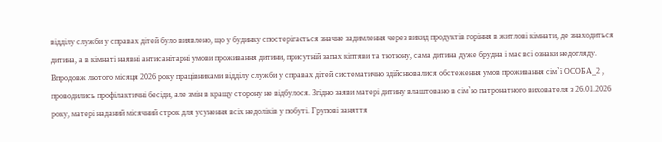відділу служби у справах дітей було виявлено, що у будинку спостерігається значне задимлення через викид продуктів горіння в житлові кімнати, де знаходиться дитина, а в кімнаті наявні антисанітарні умови проживання дитини, присутній запах кіптяви та тютюну, сама дитина дуже брудна і має всі ознаки недогляду. Впродовж лютого місяця 2026 року працівниками відділу служби у справах дітей систематично здійснювалися обстеження умов проживання сім`ї ОСОБА_2 , проводились профілактичні бесіди, але змін в кращу сторону не відбулося. Згідно заяви матері дитину влаштовано в сім`ю патронатного вихователя з 26.01.2026 року, матері наданий місячний строк для усунення всіх недоліків у побуті. Групові заняття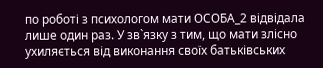по роботі з психологом мати ОСОБА_2 відвідала лише один раз. У зв`язку з тим, що мати злісно ухиляється від виконання своїх батьківських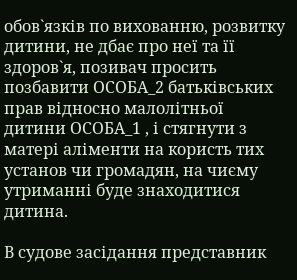обов`язків по вихованню, розвитку дитини, не дбає про неї та її здоров`я, позивач просить позбавити ОСОБА_2 батьківських прав відносно малолітньої дитини ОСОБА_1 , і стягнути з матері аліменти на користь тих установ чи громадян, на чиєму утриманні буде знаходитися дитина.

В судове засідання представник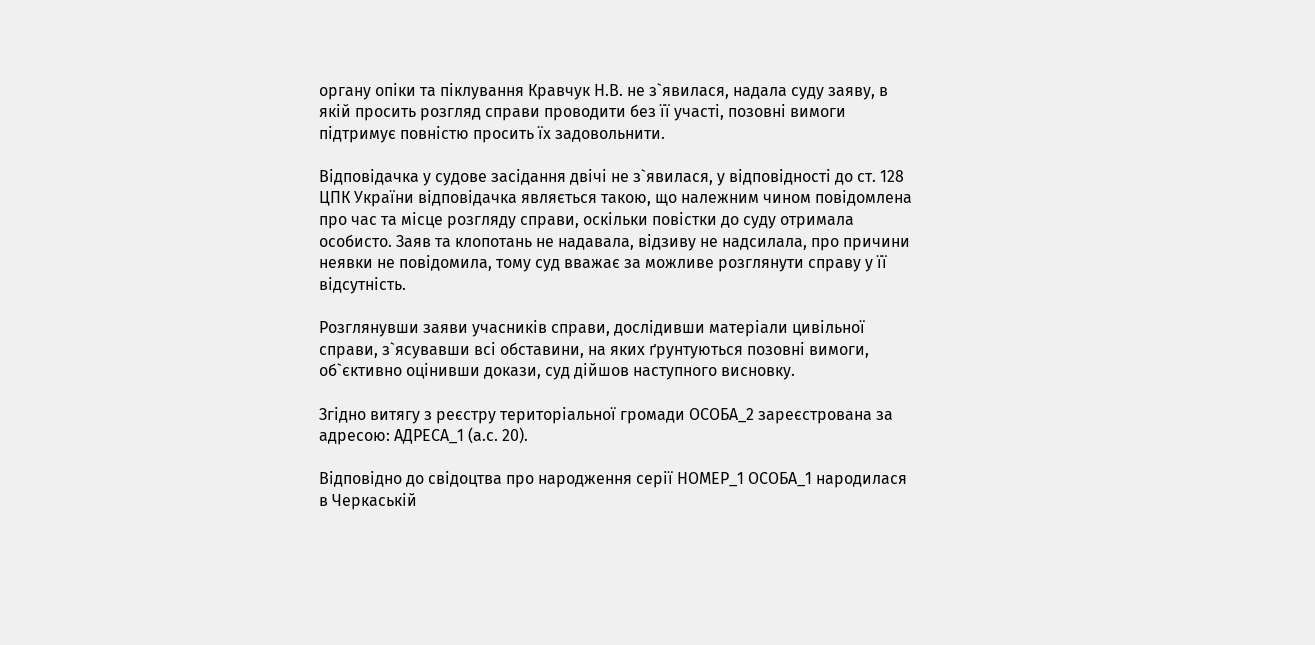органу опіки та піклування Кравчук Н.В. не з`явилася, надала суду заяву, в якій просить розгляд справи проводити без її участі, позовні вимоги підтримує повністю просить їх задовольнити.

Відповідачка у судове засідання двічі не з`явилася, у відповідності до ст. 128 ЦПК України відповідачка являється такою, що належним чином повідомлена про час та місце розгляду справи, оскільки повістки до суду отримала особисто. Заяв та клопотань не надавала, відзиву не надсилала, про причини неявки не повідомила, тому суд вважає за можливе розглянути справу у її відсутність.

Розглянувши заяви учасників справи, дослідивши матеріали цивільної справи, з`ясувавши всі обставини, на яких ґрунтуються позовні вимоги, об`єктивно оцінивши докази, суд дійшов наступного висновку.

Згідно витягу з реєстру територіальної громади ОСОБА_2 зареєстрована за адресою: АДРЕСА_1 (а.с. 20).

Відповідно до свідоцтва про народження серії НОМЕР_1 ОСОБА_1 народилася в Черкаській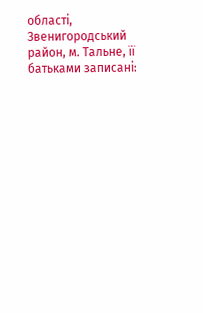області, Звенигородський район, м. Тальне, її батьками записані: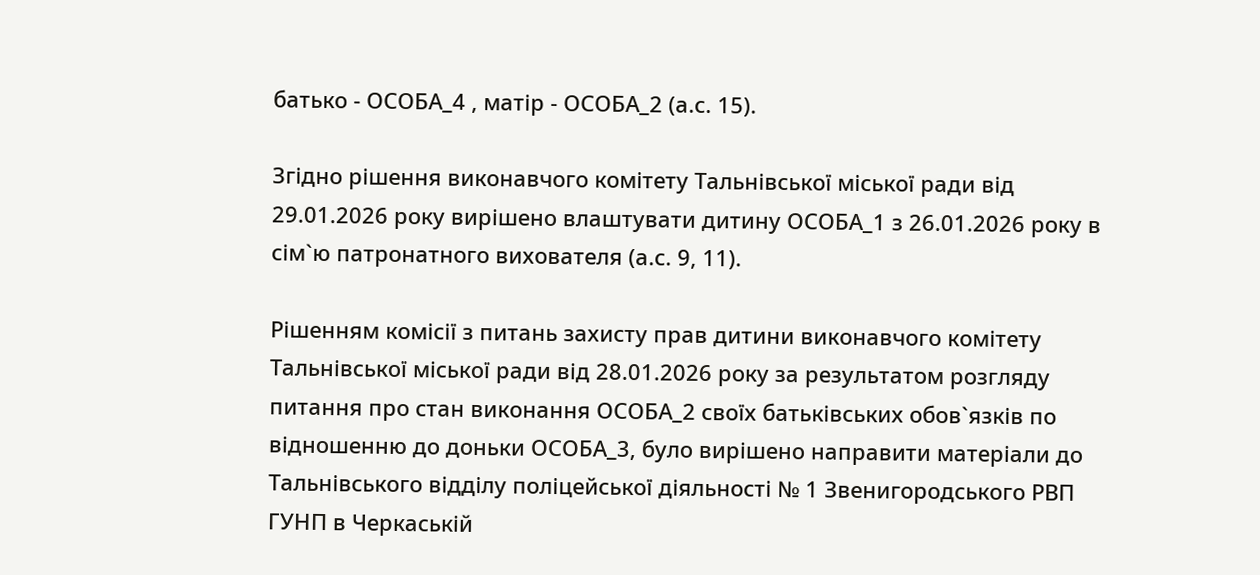батько - ОСОБА_4 , матір - ОСОБА_2 (а.с. 15).

Згідно рішення виконавчого комітету Тальнівської міської ради від 29.01.2026 року вирішено влаштувати дитину ОСОБА_1 з 26.01.2026 року в сім`ю патронатного вихователя (а.с. 9, 11).

Рішенням комісії з питань захисту прав дитини виконавчого комітету Тальнівської міської ради від 28.01.2026 року за результатом розгляду питання про стан виконання ОСОБА_2 своїх батьківських обов`язків по відношенню до доньки ОСОБА_3, було вирішено направити матеріали до Тальнівського відділу поліцейської діяльності № 1 Звенигородського РВП ГУНП в Черкаській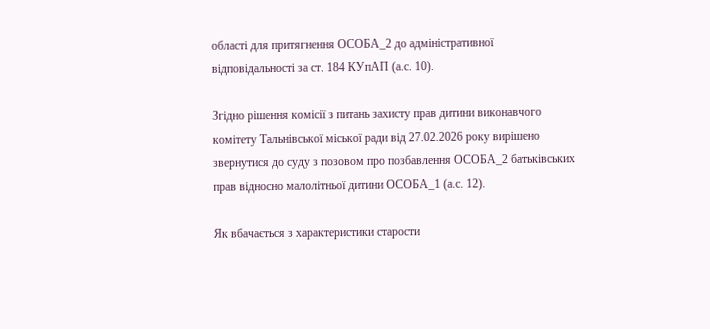області для притягнення ОСОБА_2 до адміністративної відповідальності за ст. 184 КУпАП (а.с. 10).

Згідно рішення комісії з питань захисту прав дитини виконавчого комітету Тальнівської міської ради від 27.02.2026 року вирішено звернутися до суду з позовом про позбавлення ОСОБА_2 батьківських прав відносно малолітньої дитини ОСОБА_1 (а.с. 12).

Як вбачається з характеристики старости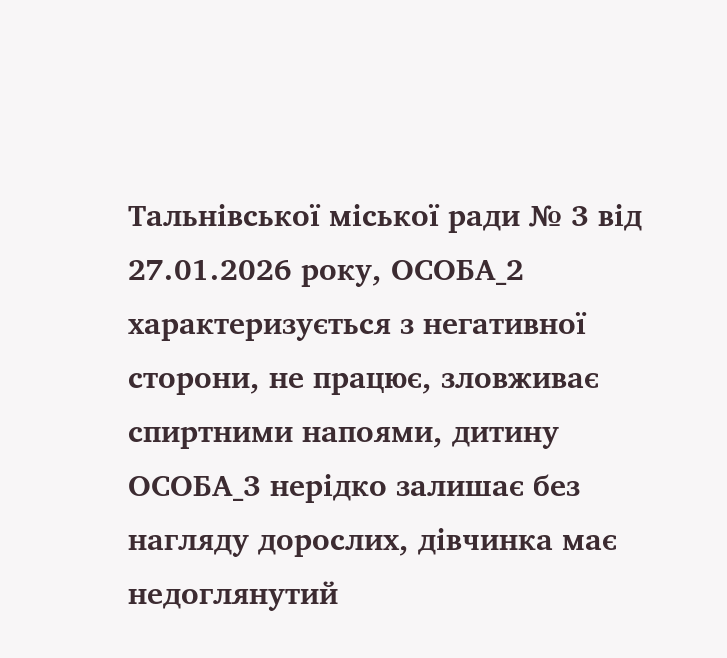Тальнівської міської ради № 3 від 27.01.2026 року, ОСОБА_2 характеризується з негативної сторони, не працює, зловживає спиртними напоями, дитину ОСОБА_3 нерідко залишає без нагляду дорослих, дівчинка має недоглянутий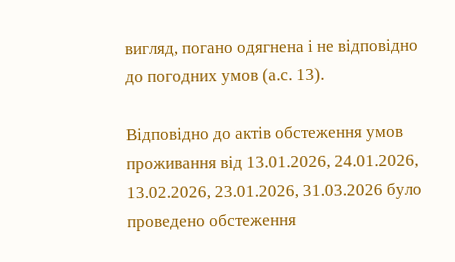вигляд, погано одягнена і не відповідно до погодних умов (а.с. 13).

Відповідно до актів обстеження умов проживання від 13.01.2026, 24.01.2026, 13.02.2026, 23.01.2026, 31.03.2026 було проведено обстеження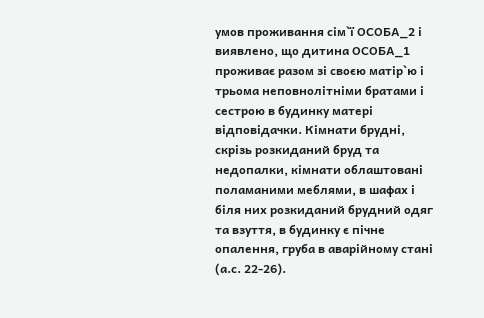умов проживання сім`ї ОСОБА_2 і виявлено, що дитина ОСОБА_1 проживає разом зі своєю матір`ю і трьома неповнолітніми братами і сестрою в будинку матері відповідачки. Кімнати брудні, скрізь розкиданий бруд та недопалки, кімнати облаштовані поламаними меблями, в шафах і біля них розкиданий брудний одяг та взуття, в будинку є пічне опалення, груба в аварійному стані (а.с. 22-26).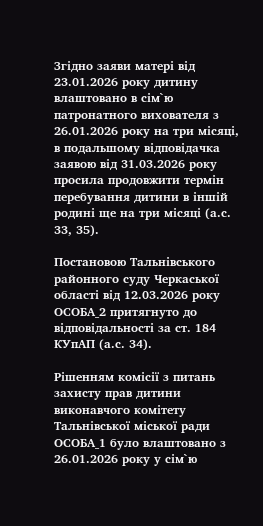Згідно заяви матері від 23.01.2026 року дитину влаштовано в сім`ю патронатного вихователя з 26.01.2026 року на три місяці, в подальшому відповідачка заявою від 31.03.2026 року просила продовжити термін перебування дитини в іншій родині ще на три місяці (а.с. 33, 35).

Постановою Тальнівського районного суду Черкаської області від 12.03.2026 року ОСОБА_2 притягнуто до відповідальності за ст. 184 КУпАП (а.с. 34).

Рішенням комісії з питань захисту прав дитини виконавчого комітету Тальнівської міської ради ОСОБА_1 було влаштовано з 26.01.2026 року у сім`ю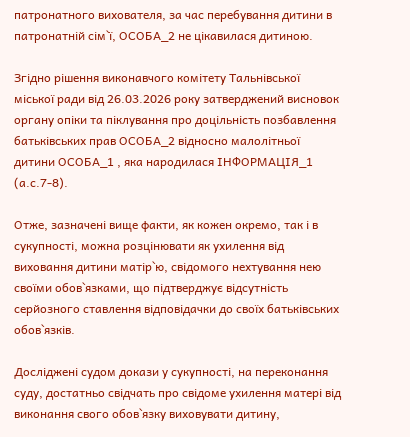патронатного вихователя, за час перебування дитини в патронатній сім`ї, ОСОБА_2 не цікавилася дитиною.

Згідно рішення виконавчого комітету Тальнівської міської ради від 26.03.2026 року затверджений висновок органу опіки та піклування про доцільність позбавлення батьківських прав ОСОБА_2 відносно малолітньої дитини ОСОБА_1 , яка народилася ІНФОРМАЦІЯ_1 (а.с.7-8).

Отже, зазначені вище факти, як кожен окремо, так і в сукупності, можна розцінювати як ухилення від виховання дитини матір`ю, свідомого нехтування нею своїми обов`язками, що підтверджує відсутність серйозного ставлення відповідачки до своїх батьківських обов`язків.

Досліджені судом докази у сукупності, на переконання суду, достатньо свідчать про свідоме ухилення матері від виконання свого обов`язку виховувати дитину,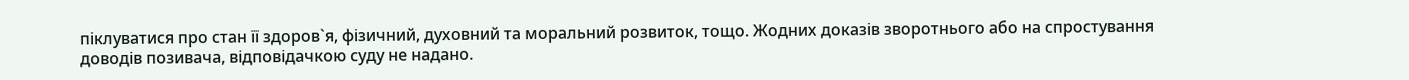піклуватися про стан її здоров`я, фізичний, духовний та моральний розвиток, тощо. Жодних доказів зворотнього або на спростування доводів позивача, відповідачкою суду не надано.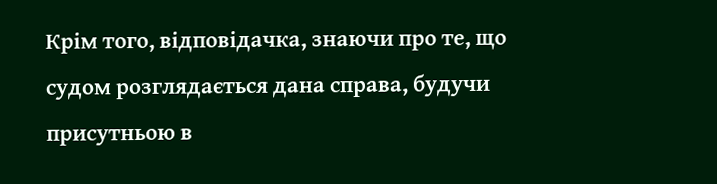Крім того, відповідачка, знаючи про те, що судом розглядається дана справа, будучи присутньою в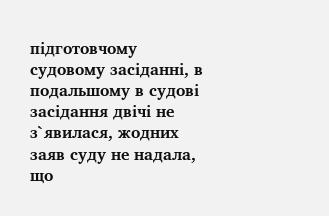підготовчому судовому засіданні, в подальшому в судові засідання двічі не з`явилася, жодних заяв суду не надала, що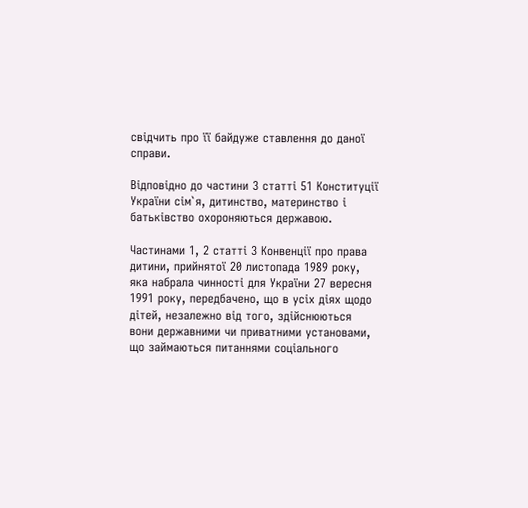свідчить про її байдуже ставлення до даної справи.

Відповідно до частини 3 статті 51 Конституції України сім`я, дитинство, материнство і батьківство охороняються державою.

Частинами 1, 2 статті 3 Конвенції про права дитини, прийнятої 20 листопада 1989 року, яка набрала чинності для України 27 вересня 1991 року, передбачено, що в усіх діях щодо дітей, незалежно від того, здійснюються вони державними чи приватними установами, що займаються питаннями соціального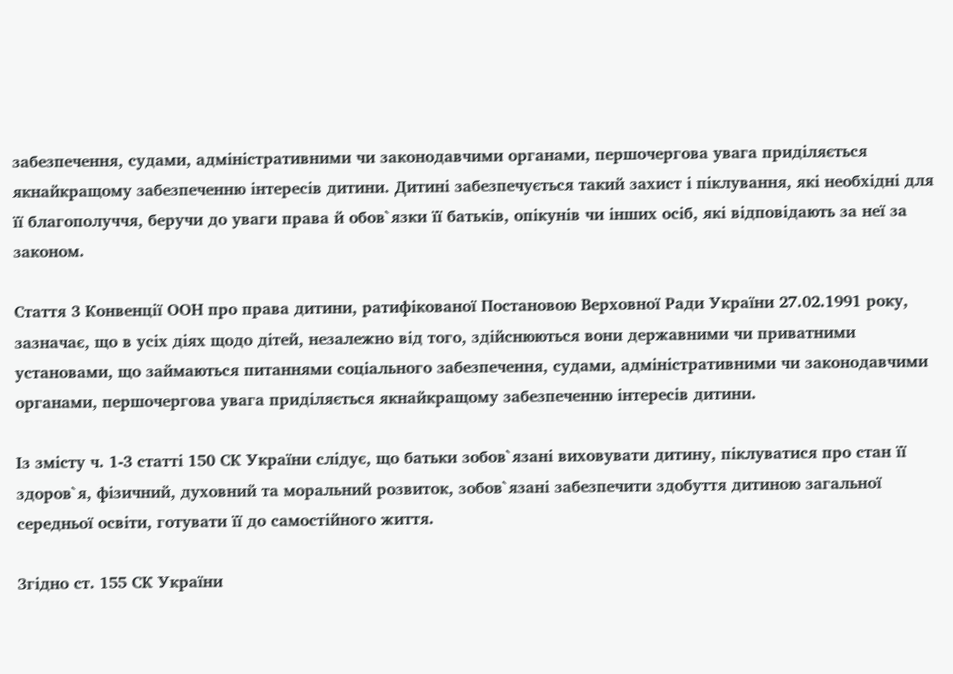забезпечення, судами, адміністративними чи законодавчими органами, першочергова увага приділяється якнайкращому забезпеченню інтересів дитини. Дитині забезпечується такий захист і піклування, які необхідні для її благополуччя, беручи до уваги права й обов`язки її батьків, опікунів чи інших осіб, які відповідають за неї за законом.

Стаття 3 Конвенції ООН про права дитини, ратифікованої Постановою Верховної Ради України 27.02.1991 року, зазначає, що в усіх діях щодо дітей, незалежно від того, здійснюються вони державними чи приватними установами, що займаються питаннями соціального забезпечення, судами, адміністративними чи законодавчими органами, першочергова увага приділяється якнайкращому забезпеченню інтересів дитини.

Із змісту ч. 1-3 статті 150 СК України слідує, що батьки зобов`язані виховувати дитину, піклуватися про стан її здоров`я, фізичний, духовний та моральний розвиток, зобов`язані забезпечити здобуття дитиною загальної середньої освіти, готувати її до самостійного життя.

Згідно ст. 155 СК України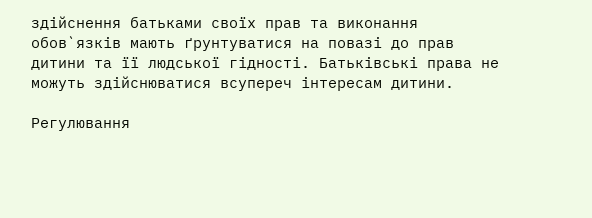здійснення батьками своїх прав та виконання обов`язків мають ґрунтуватися на повазі до прав дитини та її людської гідності. Батьківські права не можуть здійснюватися всупереч інтересам дитини.

Регулювання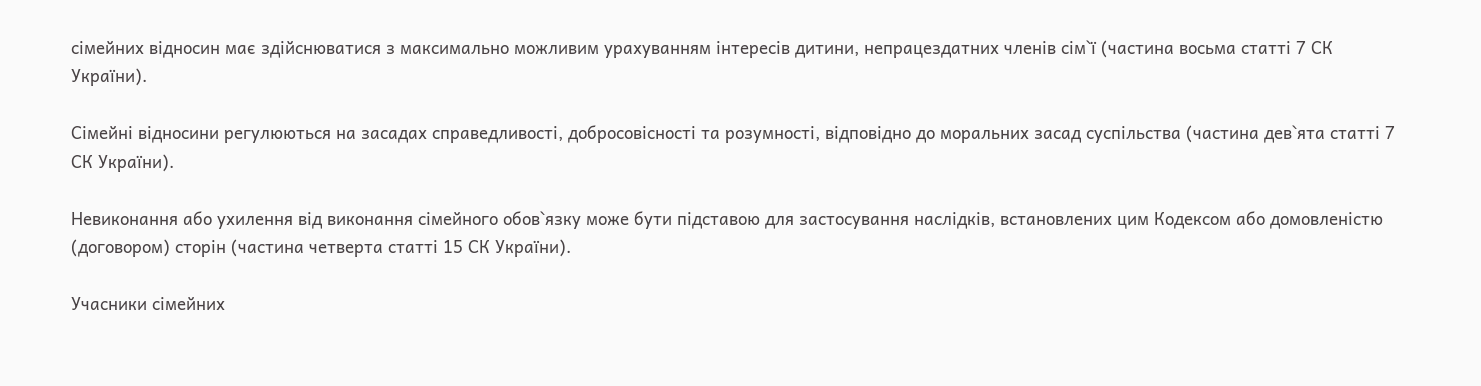сімейних відносин має здійснюватися з максимально можливим урахуванням інтересів дитини, непрацездатних членів сім`ї (частина восьма статті 7 СК України).

Сімейні відносини регулюються на засадах справедливості, добросовісності та розумності, відповідно до моральних засад суспільства (частина дев`ята статті 7 СК України).

Невиконання або ухилення від виконання сімейного обов`язку може бути підставою для застосування наслідків, встановлених цим Кодексом або домовленістю (договором) сторін (частина четверта статті 15 СК України).

Учасники сімейних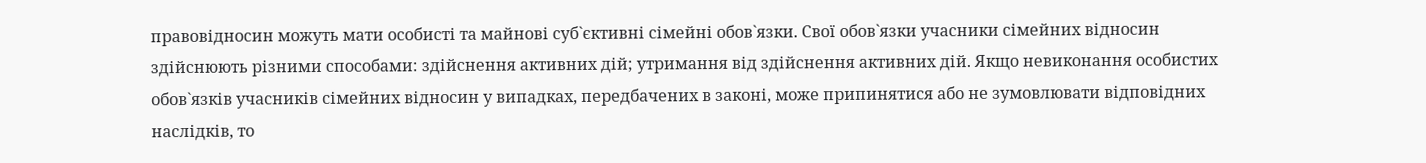правовідносин можуть мати особисті та майнові суб`єктивні сімейні обов`язки. Свої обов`язки учасники сімейних відносин здійснюють різними способами: здійснення активних дій; утримання від здійснення активних дій. Якщо невиконання особистих обов`язків учасників сімейних відносин у випадках, передбачених в законі, може припинятися або не зумовлювати відповідних наслідків, то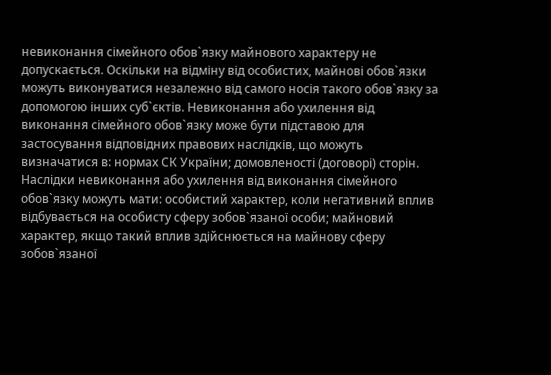невиконання сімейного обов`язку майнового характеру не допускається. Оскільки на відміну від особистих, майнові обов`язки можуть виконуватися незалежно від самого носія такого обов`язку за допомогою інших суб`єктів. Невиконання або ухилення від виконання сімейного обов`язку може бути підставою для застосування відповідних правових наслідків, що можуть визначатися в: нормах СК України; домовленості (договорі) сторін. Наслідки невиконання або ухилення від виконання сімейного обов`язку можуть мати: особистий характер, коли негативний вплив відбувається на особисту сферу зобов`язаної особи; майновий характер, якщо такий вплив здійснюється на майнову сферу зобов`язаної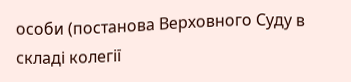особи (постанова Верховного Суду в складі колегії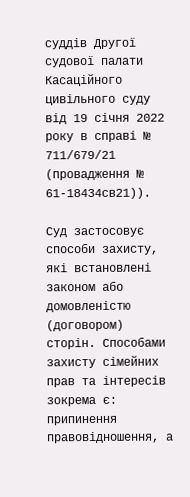суддів Другої судової палати Касаційного цивільного суду від 19 січня 2022 року в справі № 711/679/21 (провадження № 61-18434св21)).

Суд застосовує способи захисту, які встановлені законом або домовленістю (договором) сторін. Способами захисту сімейних прав та інтересів зокрема є: припинення правовідношення, а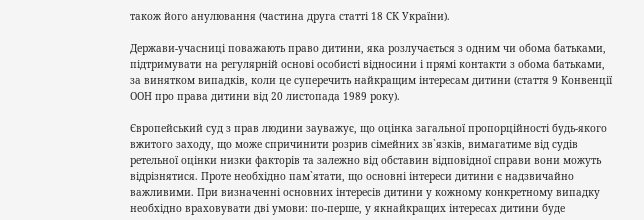також його анулювання (частина друга статті 18 СК України).

Держави-учасниці поважають право дитини, яка розлучається з одним чи обома батьками, підтримувати на регулярній основі особисті відносини і прямі контакти з обома батьками, за винятком випадків, коли це суперечить найкращим інтересам дитини (стаття 9 Конвенції ООН про права дитини від 20 листопада 1989 року).

Європейський суд з прав людини зауважує, що оцінка загальної пропорційності будь-якого вжитого заходу, що може спричинити розрив сімейних зв`язків, вимагатиме від судів ретельної оцінки низки факторів та залежно від обставин відповідної справи вони можуть відрізнятися. Проте необхідно пам`ятати, що основні інтереси дитини є надзвичайно важливими. При визначенні основних інтересів дитини у кожному конкретному випадку необхідно враховувати дві умови: по-перше, у якнайкращих інтересах дитини буде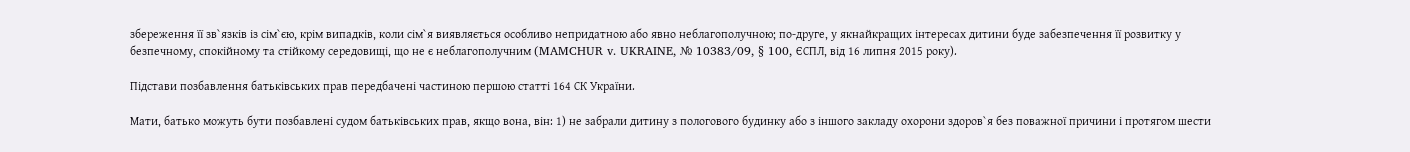збереження її зв`язків із сім`єю, крім випадків, коли сім`я виявляється особливо непридатною або явно неблагополучною; по-друге, у якнайкращих інтересах дитини буде забезпечення її розвитку у безпечному, спокійному та стійкому середовищі, що не є неблагополучним (MAMCHUR v. UKRAINE, № 10383/09, § 100, ЄСПЛ, від 16 липня 2015 року).

Підстави позбавлення батьківських прав передбачені частиною першою статті 164 СК України.

Мати, батько можуть бути позбавлені судом батьківських прав, якщо вона, він: 1) не забрали дитину з пологового будинку або з іншого закладу охорони здоров`я без поважної причини і протягом шести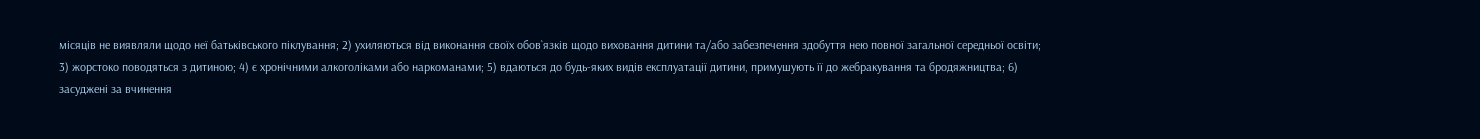місяців не виявляли щодо неї батьківського піклування; 2) ухиляються від виконання своїх обов`язків щодо виховання дитини та/або забезпечення здобуття нею повної загальної середньої освіти; 3) жорстоко поводяться з дитиною; 4) є хронічними алкоголіками або наркоманами; 5) вдаються до будь-яких видів експлуатації дитини, примушують її до жебракування та бродяжництва; 6) засуджені за вчинення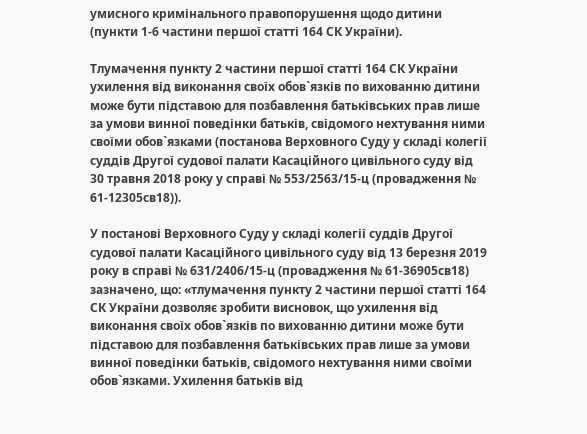умисного кримінального правопорушення щодо дитини (пункти 1-6 частини першої статті 164 СК України).

Тлумачення пункту 2 частини першої статті 164 СК України ухилення від виконання своїх обов`язків по вихованню дитини може бути підставою для позбавлення батьківських прав лише за умови винної поведінки батьків, свідомого нехтування ними своїми обов`язками (постанова Верховного Суду у складі колегії суддів Другої судової палати Касаційного цивільного суду від 30 травня 2018 року у справі № 553/2563/15-ц (провадження № 61-12305св18)).

У постанові Верховного Суду у складі колегії суддів Другої судової палати Касаційного цивільного суду від 13 березня 2019 року в справі № 631/2406/15-ц (провадження № 61-36905св18) зазначено, що: «тлумачення пункту 2 частини першої статті 164 СК України дозволяє зробити висновок, що ухилення від виконання своїх обов`язків по вихованню дитини може бути підставою для позбавлення батьківських прав лише за умови винної поведінки батьків, свідомого нехтування ними своїми обов`язками. Ухилення батьків від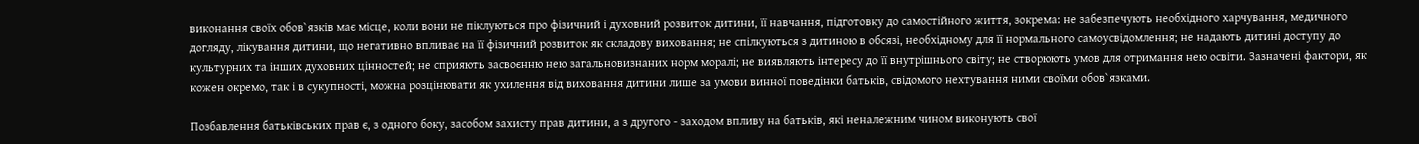виконання своїх обов`язків має місце, коли вони не піклуються про фізичний і духовний розвиток дитини, її навчання, підготовку до самостійного життя, зокрема: не забезпечують необхідного харчування, медичного догляду, лікування дитини, що негативно впливає на її фізичний розвиток як складову виховання; не спілкуються з дитиною в обсязі, необхідному для її нормального самоусвідомлення; не надають дитині доступу до культурних та інших духовних цінностей; не сприяють засвоєнню нею загальновизнаних норм моралі; не виявляють інтересу до її внутрішнього світу; не створюють умов для отримання нею освіти. Зазначені фактори, як кожен окремо, так і в сукупності, можна розцінювати як ухилення від виховання дитини лише за умови винної поведінки батьків, свідомого нехтування ними своїми обов`язками.

Позбавлення батьківських прав є, з одного боку, засобом захисту прав дитини, а з другого - заходом впливу на батьків, які неналежним чином виконують свої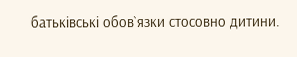батьківські обов`язки стосовно дитини.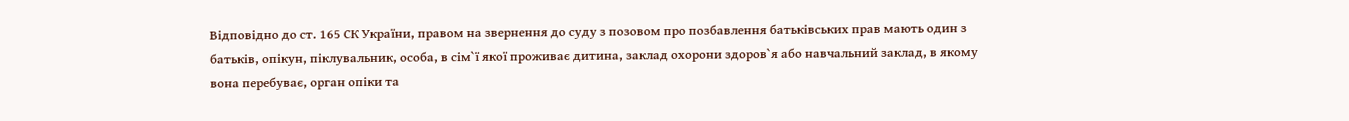Відповідно до ст. 165 СК України, правом на звернення до суду з позовом про позбавлення батьківських прав мають один з батьків, опікун, піклувальник, особа, в сім`ї якої проживає дитина, заклад охорони здоров`я або навчальний заклад, в якому вона перебуває, орган опіки та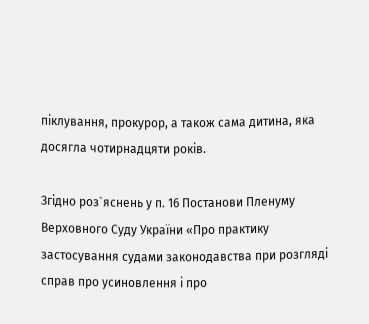піклування, прокурор, а також сама дитина, яка досягла чотирнадцяти років.

Згідно роз`яснень у п. 16 Постанови Пленуму Верховного Суду України «Про практику застосування судами законодавства при розгляді справ про усиновлення і про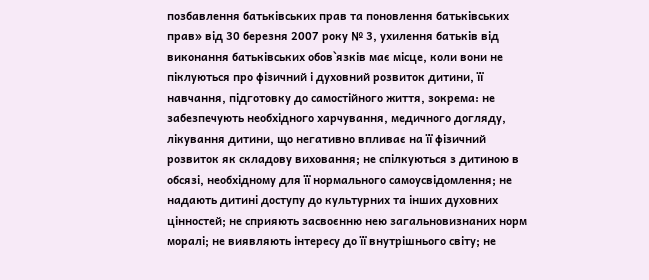позбавлення батьківських прав та поновлення батьківських прав» від 30 березня 2007 року № 3, ухилення батьків від виконання батьківських обов`язків має місце, коли вони не піклуються про фізичний і духовний розвиток дитини, її навчання, підготовку до самостійного життя, зокрема: не забезпечують необхідного харчування, медичного догляду, лікування дитини, що негативно впливає на її фізичний розвиток як складову виховання; не спілкуються з дитиною в обсязі, необхідному для її нормального самоусвідомлення; не надають дитині доступу до культурних та інших духовних цінностей; не сприяють засвоєнню нею загальновизнаних норм моралі; не виявляють інтересу до її внутрішнього світу; не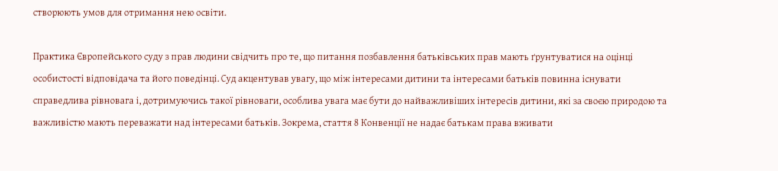створюють умов для отримання нею освіти.

Практика Європейського суду з прав людини свідчить про те, що питання позбавлення батьківських прав мають ґрунтуватися на оцінці особистості відповідача та його поведінці. Суд акцентував увагу, що між інтересами дитини та інтересами батьків повинна існувати справедлива рівновага і, дотримуючись такої рівноваги, особлива увага має бути до найважливіших інтересів дитини, які за своєю природою та важливістю мають переважати над інтересами батьків. Зокрема, стаття 8 Конвенції не надає батькам права вживати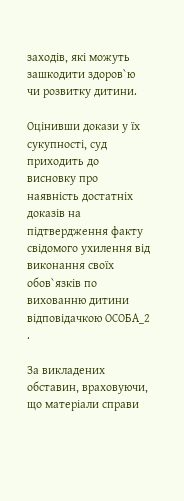заходів, які можуть зашкодити здоров`ю чи розвитку дитини.

Оцінивши докази у їх сукупності, суд приходить до висновку про наявність достатніх доказів на підтвердження факту свідомого ухилення від виконання своїх обов`язків по вихованню дитини відповідачкою ОСОБА_2 .

За викладених обставин, враховуючи, що матеріали справи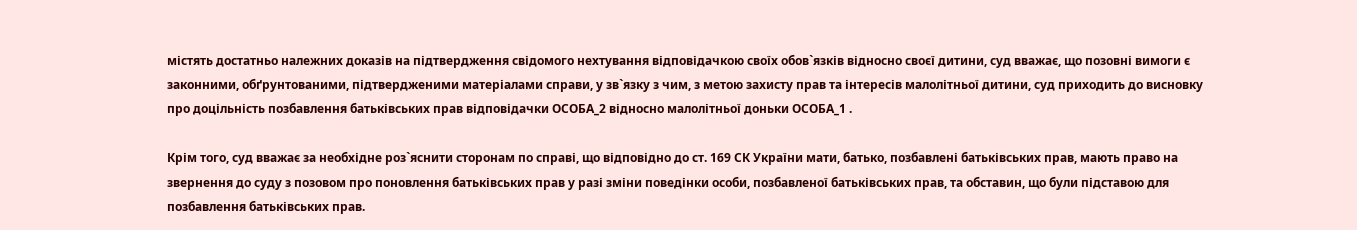містять достатньо належних доказів на підтвердження свідомого нехтування відповідачкою своїх обов`язків відносно своєї дитини, суд вважає, що позовні вимоги є законними, обґрунтованими, підтвердженими матеріалами справи, у зв`язку з чим, з метою захисту прав та інтересів малолітньої дитини, суд приходить до висновку про доцільність позбавлення батьківських прав відповідачки ОСОБА_2 відносно малолітньої доньки ОСОБА_1 .

Крім того, суд вважає за необхідне роз`яснити сторонам по справі, що відповідно до ст. 169 СК України мати, батько, позбавлені батьківських прав, мають право на звернення до суду з позовом про поновлення батьківських прав у разі зміни поведінки особи, позбавленої батьківських прав, та обставин, що були підставою для позбавлення батьківських прав.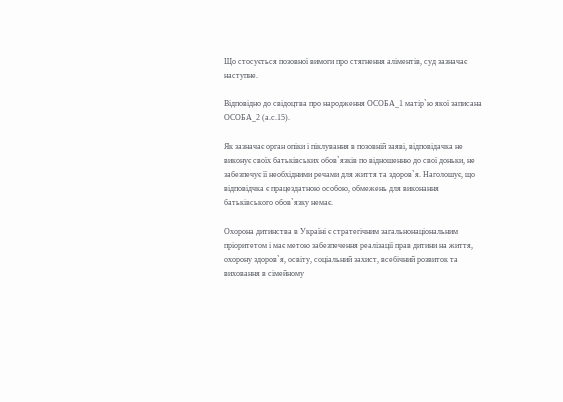Що стосується позовної вимоги про стягнення аліментів, суд зазначає наступне.

Відповідно до свідоцтва про народження ОСОБА_1 матір`ю якої записана ОСОБА_2 (а.с.15).

Як зазначає орган опіки і піклування в позовній заяві, відповідачка не виконує своїх батьківських обов`язків по відношенню до свої доньки, не забезпечує її необхідними речами для життя та здоров`я. Наголошує, що відповідчка є працездатною особою, обмежень для виконання батьківського обов`язку немає.

Охорона дитинства в Україні є стратегічним загальнонаціональним пріоритетом і має метою забезпечення реалізації прав дитини на життя, охорону здоров`я, освіту, соціальний захист, всебічний розвиток та виховання в сімейному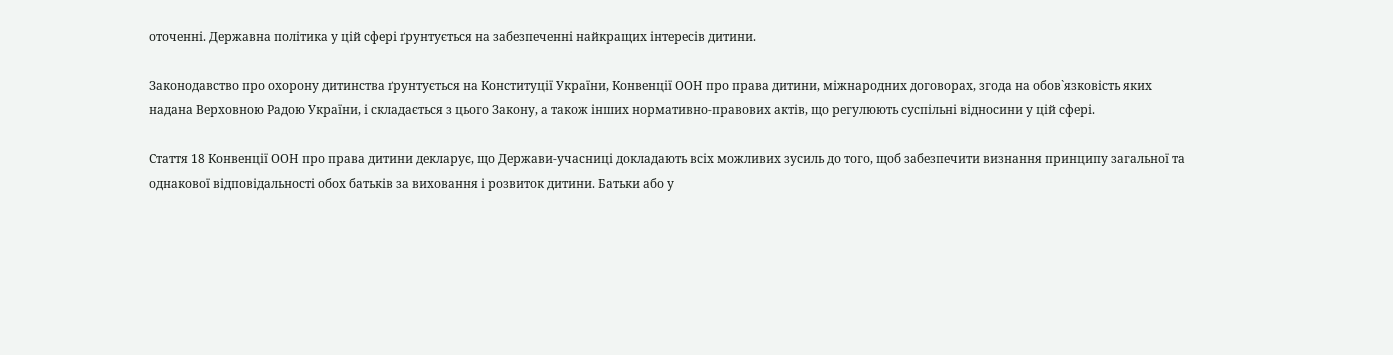оточенні. Державна політика у цій сфері ґрунтується на забезпеченні найкращих інтересів дитини.

Законодавство про охорону дитинства ґрунтується на Конституції України, Конвенції ООН про права дитини, міжнародних договорах, згода на обов`язковість яких надана Верховною Радою України, і складається з цього Закону, а також інших нормативно-правових актів, що регулюють суспільні відносини у цій сфері.

Стаття 18 Конвенції ООН про права дитини декларує, що Держави-учасниці докладають всіх можливих зусиль до того, щоб забезпечити визнання принципу загальної та однакової відповідальності обох батьків за виховання і розвиток дитини. Батьки або у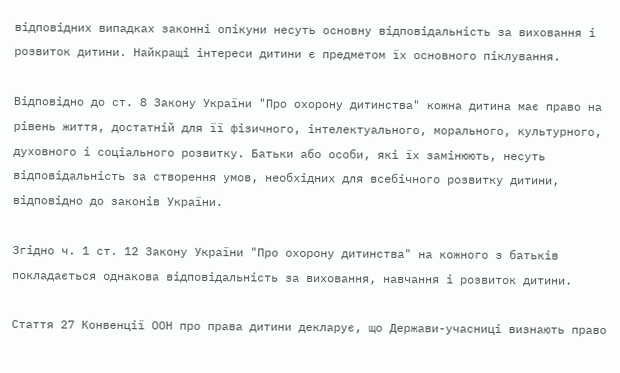відповідних випадках законні опікуни несуть основну відповідальність за виховання і розвиток дитини. Найкращі інтереси дитини є предметом їх основного піклування.

Відповідно до ст. 8 Закону України "Про охорону дитинства" кожна дитина має право на рівень життя, достатній для її фізичного, інтелектуального, морального, культурного, духовного і соціального розвитку. Батьки або особи, які їх замінюють, несуть відповідальність за створення умов, необхідних для всебічного розвитку дитини, відповідно до законів України.

Згідно ч. 1 ст. 12 Закону України "Про охорону дитинства" на кожного з батьків покладається однакова відповідальність за виховання, навчання і розвиток дитини.

Стаття 27 Конвенції ООН про права дитини декларує, що Держави-учасниці визнають право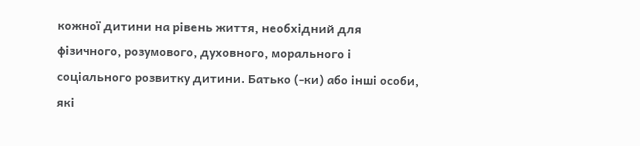кожної дитини на рівень життя, необхідний для фізичного, розумового, духовного, морального і соціального розвитку дитини. Батько (-ки) або інші особи, які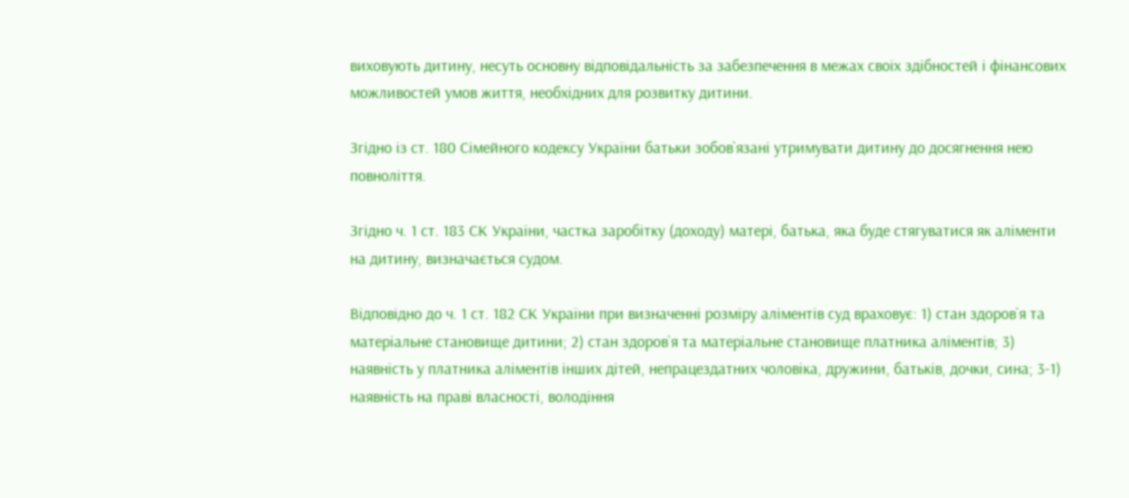виховують дитину, несуть основну відповідальність за забезпечення в межах своїх здібностей і фінансових можливостей умов життя, необхідних для розвитку дитини.

Згідно із ст. 180 Сімейного кодексу України батьки зобов`язані утримувати дитину до досягнення нею повноліття.

Згідно ч. 1 ст. 183 СК України, частка заробітку (доходу) матері, батька, яка буде стягуватися як аліменти на дитину, визначається судом.

Відповідно до ч. 1 ст. 182 СК України при визначенні розміру аліментів суд враховує: 1) стан здоров`я та матеріальне становище дитини; 2) стан здоров`я та матеріальне становище платника аліментів; 3) наявність у платника аліментів інших дітей, непрацездатних чоловіка, дружини, батьків, дочки, сина; 3-1) наявність на праві власності, володіння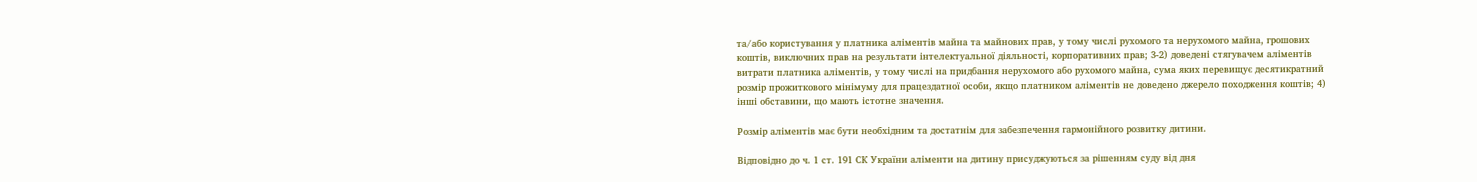та/або користування у платника аліментів майна та майнових прав, у тому числі рухомого та нерухомого майна, грошових коштів, виключних прав на результати інтелектуальної діяльності, корпоративних прав; 3-2) доведені стягувачем аліментів витрати платника аліментів, у тому числі на придбання нерухомого або рухомого майна, сума яких перевищує десятикратний розмір прожиткового мінімуму для працездатної особи, якщо платником аліментів не доведено джерело походження коштів; 4) інші обставини, що мають істотне значення.

Розмір аліментів має бути необхідним та достатнім для забезпечення гармонійного розвитку дитини.

Відповідно до ч. 1 ст. 191 СК України аліменти на дитину присуджуються за рішенням суду від дня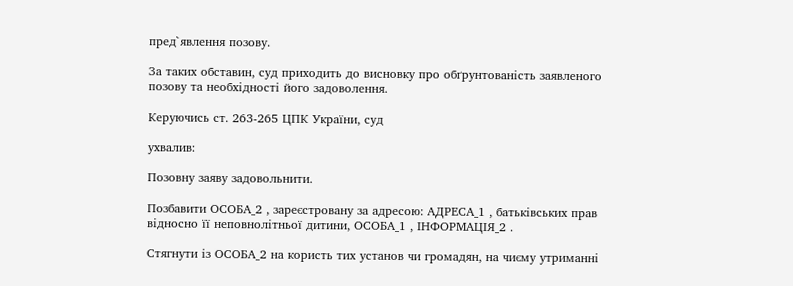пред`явлення позову.

За таких обставин, суд приходить до висновку про обґрунтованість заявленого позову та необхідності його задоволення.

Керуючись ст. 263-265 ЦПК України, суд

ухвалив:

Позовну заяву задовольнити.

Позбавити ОСОБА_2 , зареєстровану за адресою: АДРЕСА_1 , батьківських прав відносно її неповнолітньої дитини, ОСОБА_1 , ІНФОРМАЦІЯ_2 .

Стягнути із ОСОБА_2 на користь тих установ чи громадян, на чиєму утриманні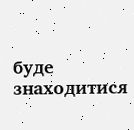буде знаходитися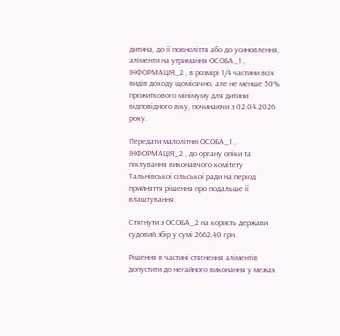дитина, до її повноліття або до усиновлення, аліменти на утримання ОСОБА_1 , ІНФОРМАЦІЯ_2 , в розмірі 1/4 частини всіх видів доходу щомісячно, але не менше 50% прожиткового мінімуму для дитини відповідного віку, починаючи з 02.04.2026 року.

Передати малолітню ОСОБА_1 , ІНФОРМАЦІЯ_2 , до органу опіки та піклування виконавчого комітету Тальнівської сільської ради на період прийняття рішення про подальше її влаштування.

Стягнути з ОСОБА_2 на користь держави судовий збір у сумі 2662,40 грн.

Рішення в частині стягнення аліментів допустити до негайного виконання у межах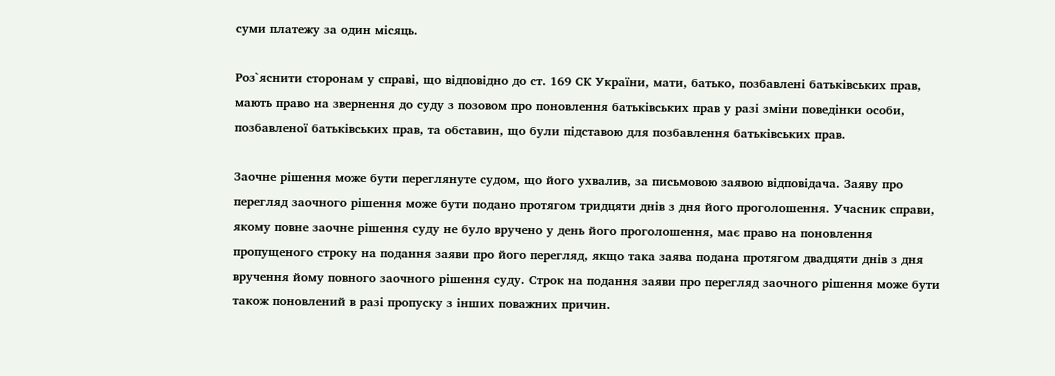суми платежу за один місяць.

Роз`яснити сторонам у справі, що відповідно до ст. 169 СК України, мати, батько, позбавлені батьківських прав, мають право на звернення до суду з позовом про поновлення батьківських прав у разі зміни поведінки особи, позбавленої батьківських прав, та обставин, що були підставою для позбавлення батьківських прав.

Заочне рішення може бути переглянуте судом, що його ухвалив, за письмовою заявою відповідача. Заяву про перегляд заочного рішення може бути подано протягом тридцяти днів з дня його проголошення. Учасник справи, якому повне заочне рішення суду не було вручено у день його проголошення, має право на поновлення пропущеного строку на подання заяви про його перегляд, якщо така заява подана протягом двадцяти днів з дня вручення йому повного заочного рішення суду. Строк на подання заяви про перегляд заочного рішення може бути також поновлений в разі пропуску з інших поважних причин.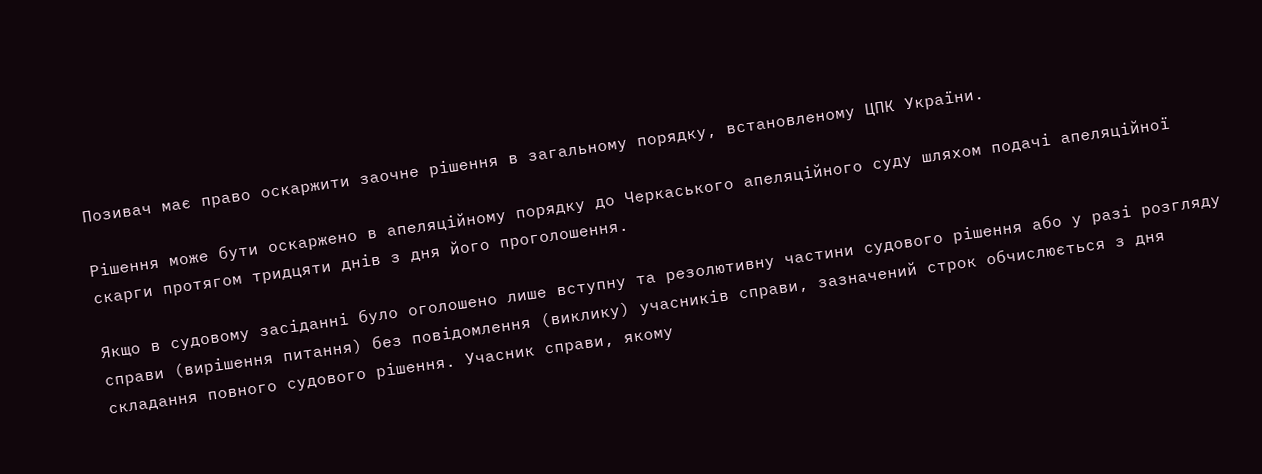Позивач має право оскаржити заочне рішення в загальному порядку, встановленому ЦПК України.

Рішення може бути оскаржено в апеляційному порядку до Черкаського апеляційного суду шляхом подачі апеляційної скарги протягом тридцяти днів з дня його проголошення.

Якщо в судовому засіданні було оголошено лише вступну та резолютивну частини судового рішення або у разі розгляду справи (вирішення питання) без повідомлення (виклику) учасників справи, зазначений строк обчислюється з дня складання повного судового рішення. Учасник справи, якому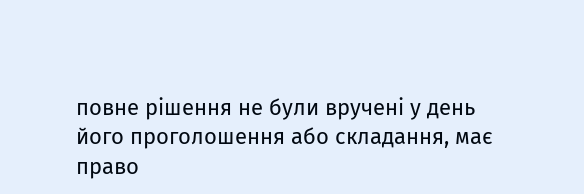повне рішення не були вручені у день його проголошення або складання, має право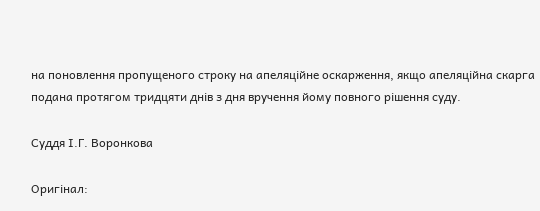на поновлення пропущеного строку на апеляційне оскарження, якщо апеляційна скарга подана протягом тридцяти днів з дня вручення йому повного рішення суду.

Суддя І.Г. Воронкова

Оригінал: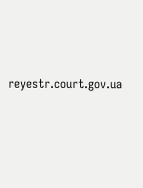reyestr.court.gov.ua